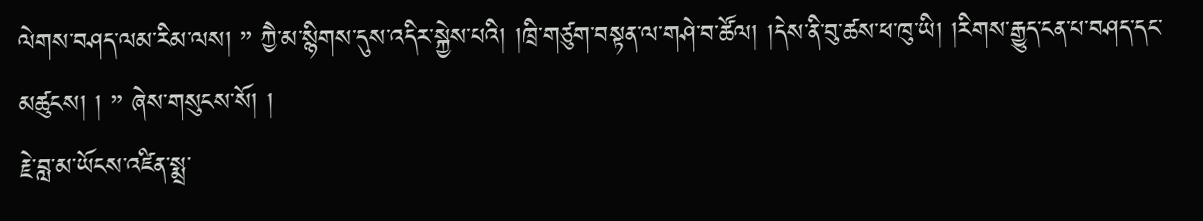ལེགས་བཤད་ལམ་རིམ་ལས། ” ཀྱཻ་མ་སྙིགས་དུས་འདིར་སྐྱེས་པའི། །ཁྲི་གཙུག་བསྟན་ལ་གཤེ་བ་ཚོལ། །དེས་ནི་བུ་ཚས་ཕ་ཁུ་ཡི། །རིགས་རྒྱུད་ངན་པ་བཤད་དང་མཚུངས། ། ” ཞེས་གསུངས་སོ། །
རྗེ་བླ་མ་ཡོངས་འཛིན་སྨྲ་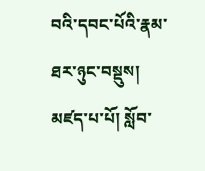བའི་དབང་པོའི་རྣམ་ཐར་ཉུང་བསྡུས།
མཛད་པ་པོ། སློབ་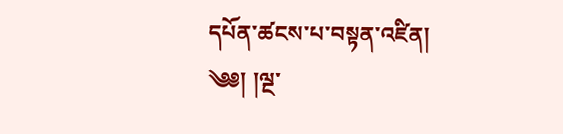དཔོན་ཚངས་པ་བསྟན་འཛིན།
༄༅། །ལྔ་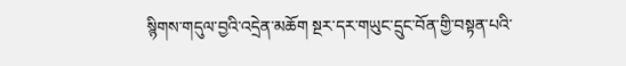སྙིགས་གདུལ་བྱའི་འདྲེན་མཆོག སྔར་དར་གཡུང་དྲུང་བོན་གྱི་བསྟན་པའི་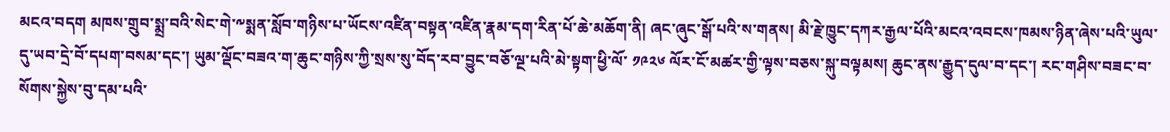མངའ་བདག མཁས་གྲུབ་སྨྲ་བའི་སེང་གེ་༸སྨན་སློབ་གཉིས་པ་ཡོངས་འཛིན་བསྟན་འཛིན་རྣམ་དག་རིན་པོ་ཆེ་མཆོག་ནི། ཞང་ཞུང་སྒོ་པའི་ས་གནས། མི་རྗེ་ཁྱུང་དཀར་རྒྱལ་པོའི་མངའ་འབངས་ཁམས་ཉིན་ཞེས་པའི་ཡུལ་དུ་ཡབ་དྲེ་བོ་དཔག་བསམ་དང་། ཡུམ་ལྡོང་བཟའ་ག་ཆུང་གཉིས་ཀྱི་སྲས་སུ་བོད་རབ་བྱུང་བཅོ་ལྔ་པའི་མེ་སྟག་ཕྱི་ལོ་ ༡༩༢༦ ལོར་ངོ་མཚར་གྱི་ལྟས་བཅས་སྐུ་བལྟམས། ཆུང་ནས་རྒྱུད་དུལ་བ་དང་། རང་གཤིས་བཟང་བ་སོགས་སྐྱེས་བུ་དམ་པའི་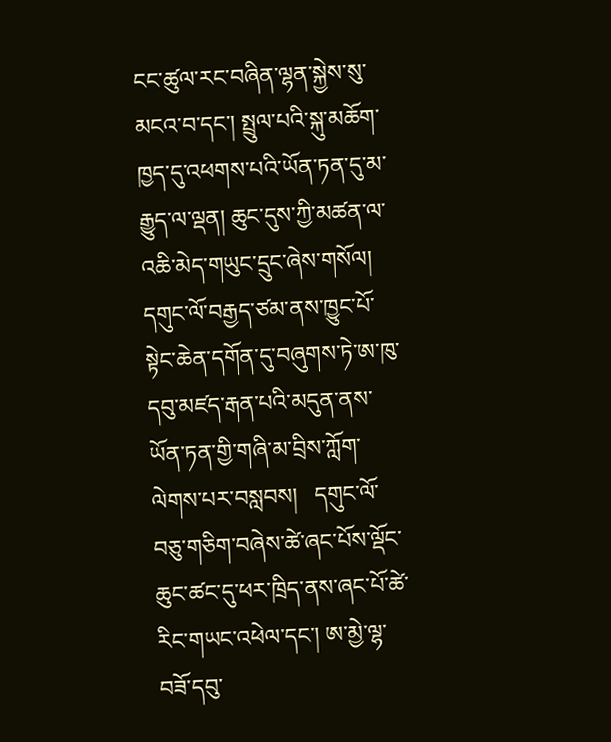ངང་ཚུལ་རང་བཞིན་ལྷན་སྐྱེས་སུ་མངའ་བ་དང་། སྤྲུལ་པའི་སྐུ་མཆོག་ཁྱད་དུ་འཕགས་པའི་ཡོན་ཏན་དུ་མ་རྒྱུད་ལ་ལྡན། ཆུང་དུས་ཀྱི་མཚན་ལ་འཆི་མེད་གཡུང་དྲུང་ཞེས་གསོལ། དགུང་ལོ་བརྒྱད་ཙམ་ནས་ཁྱུང་པོ་སྟེང་ཆེན་དགོན་དུ་བཞུགས་ཏེ་ཨ་ཁུ་དབུ་མཛད་རྒན་པའི་མདུན་ནས་ཡོན་ཏན་གྱི་གཞི་མ་བྲིས་ཀློག་ལེགས་པར་བསླབས།   དགུང་ལོ་བཅུ་གཅིག་བཞེས་ཚེ་ཞང་པོས་ལྡོང་ཆུང་ཚང་དུ་ཕར་ཁྲིད་ནས་ཞང་པོ་ཚེ་རིང་གཡང་འཕེལ་དང་། ཨ་མྱེ་ལྷ་བཟོ་དབུ་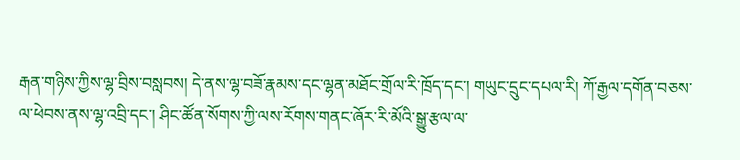རྒན་གཉིས་ཀྱིས་ལྷ་བྲིས་བསླབས། དེ་ནས་ལྷ་བཟོ་རྣམས་དང་ལྷན་མཐོང་གྲོལ་རི་ཁྲོད་དང་། གཡུང་དྲུང་དཔལ་རི། ཀོ་རྒྱལ་དགོན་བཅས་ལ་ཕེབས་ནས་ལྷ་འབྲི་དང་། ཤིང་ཚོན་སོགས་ཀྱི་ལས་རོགས་གནང་ཞོར་རི་མོའི་སྒྱུ་རྩལ་ལ་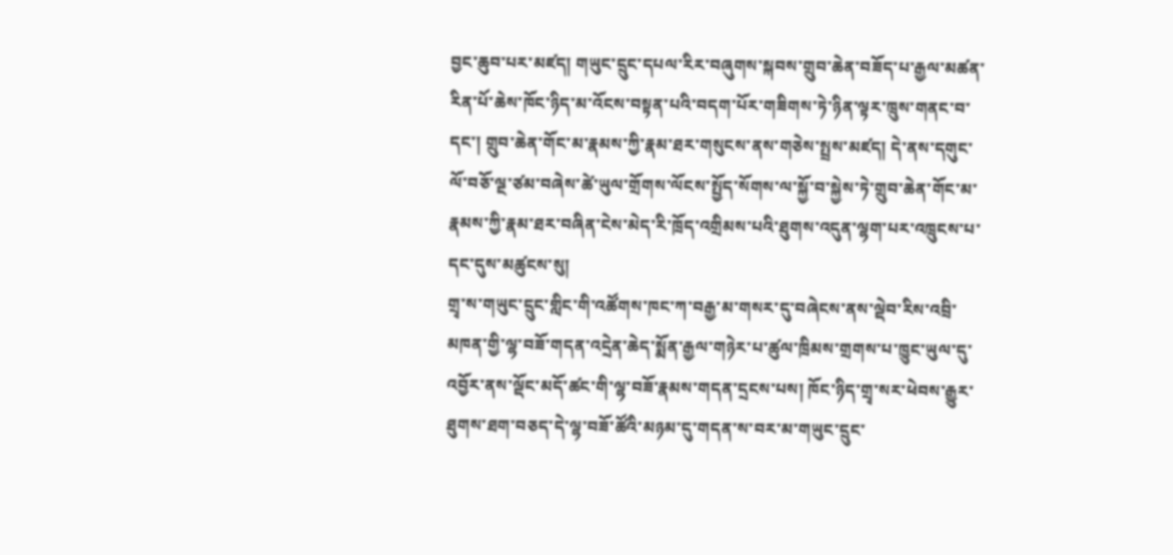བྱང་ཆུབ་པར་མཛད། གཡུང་དྲུང་དཔལ་རིར་བཞུགས་སྐབས་གྲུབ་ཆེན་བཟོད་པ་རྒྱལ་མཚན་རིན་པོ་ཆེས་ཁོང་ཉིད་མ་འོངས་བསྟན་པའི་བདག་པོར་གཟིགས་ཏེ་ཉིན་ལྟར་ཁྲུས་གནང་བ་དང་། གྲུབ་ཆེན་གོང་མ་རྣམས་ཀྱི་རྣམ་ཐར་གསུངས་ནས་གཅེས་སྤྲས་མཛད། དེ་ནས་དགུང་ལོ་བཅོ་ལྔ་ཙམ་བཞེས་ཚེ་ཡུལ་གྲོགས་ལོངས་སྤྱོད་སོགས་ལ་སྐྱོ་བ་སྐྱེས་ཏེ་གྲུབ་ཆེན་གོང་མ་རྣམས་ཀྱི་རྣམ་ཐར་བཞིན་ངེས་མེད་རི་ཁྲོད་འགྲིམས་པའི་ཐུགས་འདུན་ལྷག་པར་འཁྲུངས་པ་དང་དུས་མཚུངས་སུ།
གྲྭ་ས་གཡུང་དྲུང་གླིང་གི་འཚོགས་ཁང་ཀ་བརྒྱ་མ་གསར་དུ་བཞེངས་ནས་ལྡེབ་རིས་འབྲི་མཁན་གྱི་ལྷ་བཟོ་གདན་འདྲེན་ཆེད་སྨོན་རྒྱལ་གཉེར་པ་ཚུལ་ཁྲིམས་གྲགས་པ་ཁྱུང་ཡུལ་དུ་འབྱོར་ནས་ལྡོང་མདོ་ཚང་གི་ལྷ་བཟོ་རྣམས་གདན་དྲངས་པས། ཁོང་ཉིད་གྲྭ་སར་ཕེབས་རྒྱུར་ཐུགས་ཐག་བཅད་དེ་ལྷ་བཟོ་ཚོའི་མཉམ་དུ་གདན་ས་བར་མ་གཡུང་དྲུང་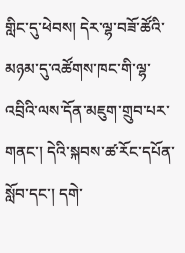གླིང་དུ་ཕེབས། དེར་ལྷ་བཟོ་ཚོའི་མཉམ་དུ་འཚོགས་ཁང་གི་ལྷ་འབྲིའི་ལས་དོན་མཇུག་གྲུབ་པར་གནང་། དེའི་སྐབས་ཚ་རོང་དཔོན་སློབ་དང་། དགེ་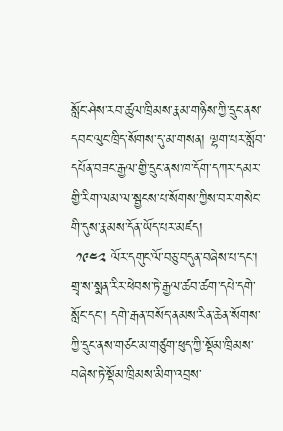སློང་ཤེས་རབ་ཚུལ་ཁྲིམས་རྣམ་གཉིས་ཀྱི་དྲུང་ནས་དབང་ལུང་ཁྲིད་སོགས་དུ་མ་གསན། ལྷག་པར་སློབ་དཔོན་བཟང་རྒྱལ་གྱི་དྲུང་ནས་ཁ་དོག་དཀར་དམར་གྱི་རིག་ལམ་ལ་སྦྱངས་པ་སོགས་ཀྱིས་བར་གསེང་གི་དུས་རྣམས་དོན་ཡོད་པར་མཛད།
 ༡༩༤༢ ལོར་དགུང་ལོ་བཅུ་བདུན་བཞེས་པ་དང་། གྲྭ་ས་སྨན་རིར་ཕེབས་ཏེ་རྒྱལ་ཚབ་ཚག་དཔེ་དགེ་སློང་དང་། དགེ་རྒན་བསོད་ནམས་རིན་ཆེན་སོགས་ཀྱི་དྲུང་ནས་གཙང་མ་གཙུག་ཕུད་ཀྱི་སྡོམ་ཁྲིམས་བཞེས་ཏེ་སྡོམ་ཁྲིམས་མིག་འབྲས་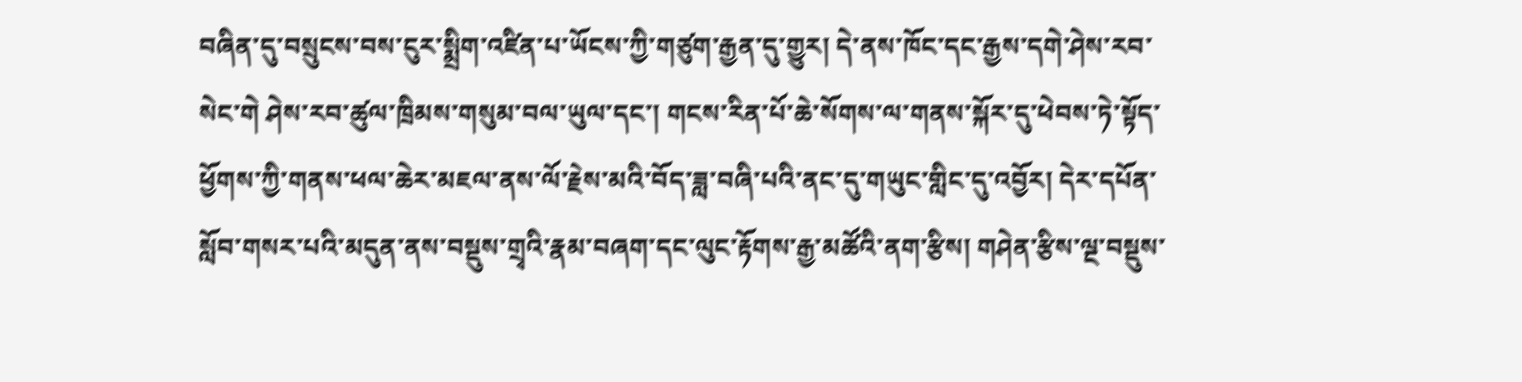བཞིན་དུ་བསྲུངས་བས་ངུར་སྨྲིག་འཛིན་པ་ཡོངས་ཀྱི་གཙུག་རྒྱན་དུ་གྱུར། དེ་ནས་ཁོང་དང་རྒྱས་དགེ་ཤེས་རབ་སེང་གེ ཤེས་རབ་ཚུལ་ཁྲིམས་གསུམ་བལ་ཡུལ་དང་། གངས་རིན་པོ་ཆེ་སོགས་ལ་གནས་སྐོར་དུ་ཕེབས་ཏེ་སྟོད་ཕྱོགས་ཀྱི་གནས་ཕལ་ཆེར་མཇལ་ནས་ལོ་རྗེས་མའི་བོད་ཟླ་བཞི་པའི་ནང་དུ་གཡུང་གླིང་དུ་འབྱོར། དེར་དཔོན་སློབ་གསར་པའི་མདུན་ནས་བསྡུས་གྲྭའི་རྣམ་བཞག་དང་ལུང་རྟོགས་རྒྱ་མཚོའི་ནག་རྩིས། གཤེན་རྩིས་ལྔ་བསྡུས་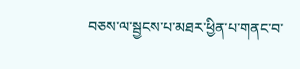བཅས་ལ་སྦྱངས་པ་མཐར་ཕྱིན་པ་གནང་བ་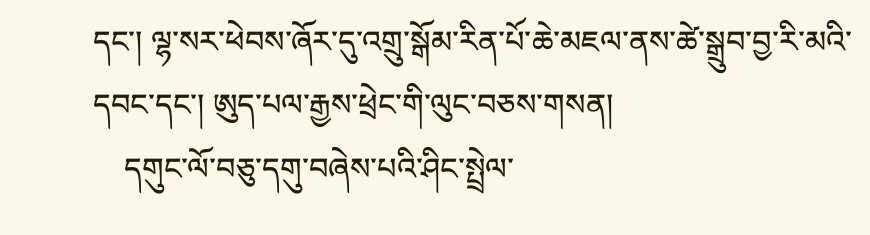དང་། ལྷ་སར་ཕེབས་ཞོར་དུ་འགྲུ་སྒོམ་རིན་པོ་ཆེ་མཇལ་ནས་ཚེ་སྒྲུབ་བྱ་རི་མའི་དབང་དང་། ཨུད་པལ་རྒྱས་ཕྲེང་གི་ལུང་བཅས་གསན།
    དགུང་ལོ་བཅུ་དགུ་བཞེས་པའི་ཤིང་སྤྲེལ་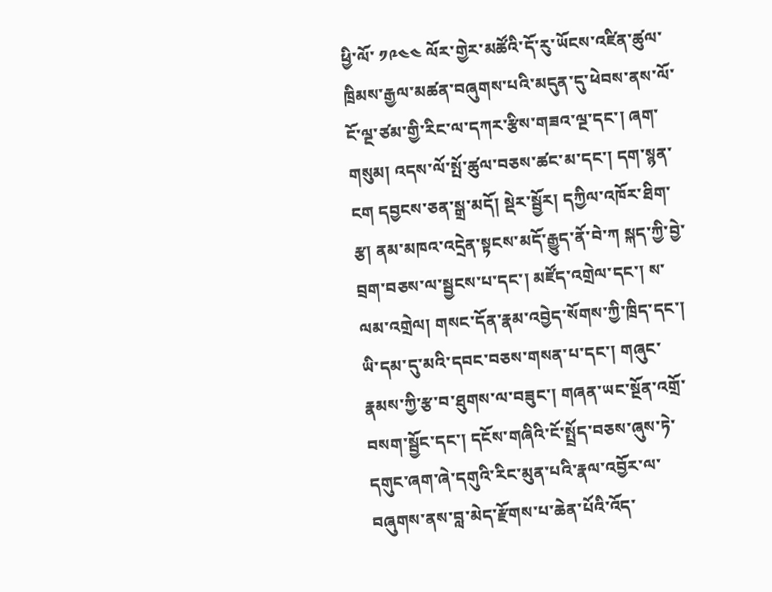ཕྱི་ལོ་ ༡༩༤༤ ལོར་གྱེར་མཚོའི་དོ་རུ་ཡོངས་འཛིན་ཚུལ་ཁྲིམས་རྒྱལ་མཚན་བཞུགས་པའི་མདུན་དུ་ཕེབས་ནས་ལོ་ངོ་ལྔ་ཙམ་གྱི་རིང་ལ་དཀར་རྩིས་གཟའ་ལྔ་དང་། ཞག་གསུམ། འདས་ལོ་སྤོ་ཚུལ་བཅས་ཚང་མ་དང་། དག་སྙན་ངག དབྱངས་ཅན་སྒྲ་མདོ། སྡེར་སྦྱོར། དཀྱིལ་འཁོར་ཐིག་རྩ། ནམ་མཁའ་འདྲེན་སྟངས་མདོ་རྒྱུད་ནོ་བེ་ཀ སྐད་ཀྱི་བྱེ་བྲག་བཅས་ལ་སྦྱངས་པ་དང་། མཛོད་འགྲེལ་དང་། ས་ལམ་འགྲེལ། གསང་དོན་རྣམ་འབྱེད་སོགས་ཀྱི་ཁྲིད་དང་། ཡི་དམ་དུ་མའི་དབང་བཅས་གསན་པ་དང་། གཞུང་རྣམས་ཀྱི་རྩ་བ་ཐུགས་ལ་བཟུང་། གཞན་ཡང་སྔོན་འགྲོ་བསག་སྦྱོང་དང་། དངོས་གཞིའི་ངོ་སྤྲོད་བཅས་ཞུས་ཏེ་དགུང་ཞག་ཞེ་དགུའི་རིང་མུན་པའི་རྣལ་འབྱོར་ལ་བཞུགས་ནས་བླ་མེད་རྫོགས་པ་ཆེན་པོའི་འོད་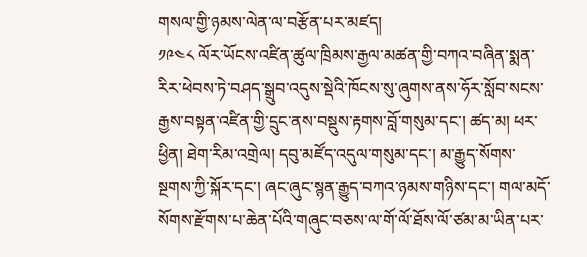གསལ་གྱི་ཉམས་ལེན་ལ་བརྩོན་པར་མཛད།
༡༩༤༨ ལོར་ཡོངས་འཛིན་ཚུལ་ཁྲིམས་རྒྱལ་མཚན་གྱི་བཀའ་བཞིན་སྨན་རིར་ཕེབས་ཏེ་བཤད་སྒྲུབ་འདུས་སྡེའི་ཁོངས་སུ་ཞུགས་ནས་ཧོར་སློབ་སངས་རྒྱས་བསྟན་འཛིན་གྱི་དྲུང་ནས་བསྡུས་རྟགས་བློ་གསུམ་དང་། ཚད་མ། ཕར་ཕྱིན། ཐེག་རིམ་འགྲེལ། དབུ་མཛོད་འདུལ་གསུམ་དང་། མ་རྒྱུད་སོགས་སྔགས་ཀྱི་སྐོར་དང་། ཞང་ཞུང་སྙན་རྒྱུད་བཀའ་ཉམས་གཉིས་དང་། གལ་མདོ་སོགས་རྫོགས་པ་ཆེན་པོའི་གཞུང་བཅས་ལ་གོ་ལོ་ཐོས་ལོ་ཙམ་མ་ཡིན་པར་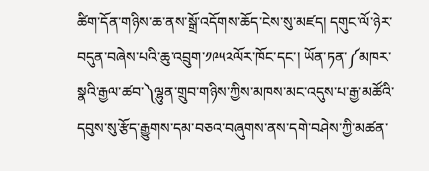ཚིག་དོན་གཉིས་ཆ་ནས་སྒྲོ་འདོགས་ཆོད་ངེས་སུ་མཛད། དགུང་ལོ་ཉེར་བདུན་བཞེས་པའི་ཆུ་འབྲུག་༡༩༥༢ལོར་ཁོང་དང་། ཡོན་ཏན་༼མཁར་སྣའི་རྒྱལ་ཚབ་༽ལྷུན་གྲུབ་གཉིས་ཀྱིས་མཁས་མང་འདུས་པ་རྒྱ་མཚོའི་དབུས་སུ་རྩོད་རྒྱུགས་དམ་བཅའ་བཞུགས་ནས་དགེ་བཤེས་ཀྱི་མཚན་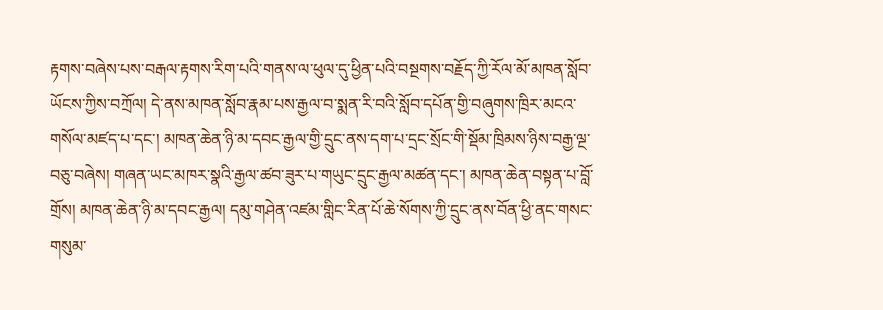རྟགས་བཞེས་པས་བརྒལ་རྟགས་རིག་པའི་གནས་ལ་ཕུལ་དུ་ཕྱིན་པའི་བསྔགས་བརྗོད་ཀྱི་རོལ་མོ་མཁན་སློབ་ཡོངས་ཀྱིས་བཀྲོལ། དེ་ནས་མཁན་སློབ་རྣམ་པས་རྒྱལ་བ་སྨན་རི་བའི་སློབ་དཔོན་གྱི་བཞུགས་ཁྲིར་མངའ་གསོལ་མཛད་པ་དང་། མཁན་ཆེན་ཉི་མ་དབང་རྒྱལ་གྱི་དྲུང་ནས་དག་པ་དྲང་སྲོང་གི་སྡོམ་ཁྲིམས་ཉིས་བརྒྱ་ལྔ་བཅུ་བཞེས། གཞན་ཡང་མཁར་སྣའི་རྒྱལ་ཚབ་ཟུར་པ་གཡུང་དྲུང་རྒྱལ་མཚན་དང་། མཁན་ཆེན་བསྟན་པ་བློ་གྲོས། མཁན་ཆེན་ཉི་མ་དབང་རྒྱལ། དམུ་གཤེན་འཛམ་གླིང་རིན་པོ་ཆེ་སོགས་ཀྱི་དྲུང་ནས་བོན་ཕྱི་ནང་གསང་གསུམ་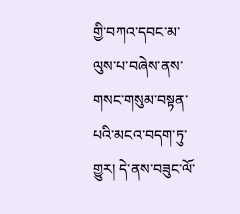གྱི་བཀའ་དབང་མ་ལུས་པ་བཞེས་ནས་གསང་གསུམ་བསྟན་པའི་མངའ་བདག་ཏུ་གྱུར། དེ་ནས་བཟུང་ལོ་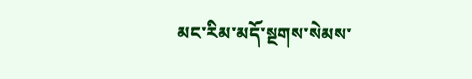མང་རིམ་མདོ་སྔགས་སེམས་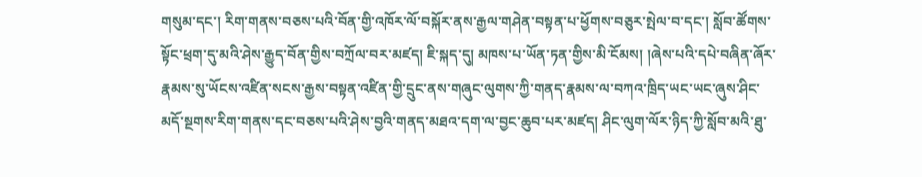གསུམ་དང་། རིག་གནས་བཅས་པའི་བོན་གྱི་འཁོར་ལོ་བསྐོར་ནས་རྒྱལ་གཤེན་བསྟན་པ་ཕྱོགས་བཅུར་སྤེལ་བ་དང་། སློབ་ཚོགས་སྟོང་ཕྲག་དུ་མའི་ཤེས་རྒྱུད་བོན་གྱིས་བཀྲོལ་བར་མཛད། ཇི་སྐད་དུ། མཁས་པ་ཡོན་ཏན་གྱིས་མི་ངོམས། །ཞེས་པའི་དཔེ་བཞིན་ཞོར་རྣམས་སུ་ཡོངས་འཛིན་སངས་རྒྱས་བསྟན་འཛིན་གྱི་དྲུང་ནས་གཞུང་ལུགས་ཀྱི་གནད་རྣམས་ལ་བཀའ་ཁྲིད་ཡང་ཡང་ཞུས་ཤིང་མདོ་སྔགས་རིག་གནས་དང་བཅས་པའི་ཤེས་བྱའི་གནད་མཐའ་དག་ལ་བྱང་ཆུབ་པར་མཛད། ཤིང་ལུག་ལོར་ཉིད་ཀྱི་སློབ་མའི་ཐུ་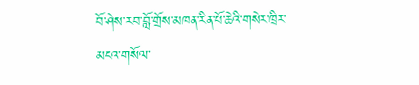བོ་ཤེས་རབ་བློ་གྲོས་མཁན་རིན་པོ་ཆེའི་གསེར་ཁྲིར་མངའ་གསོལ་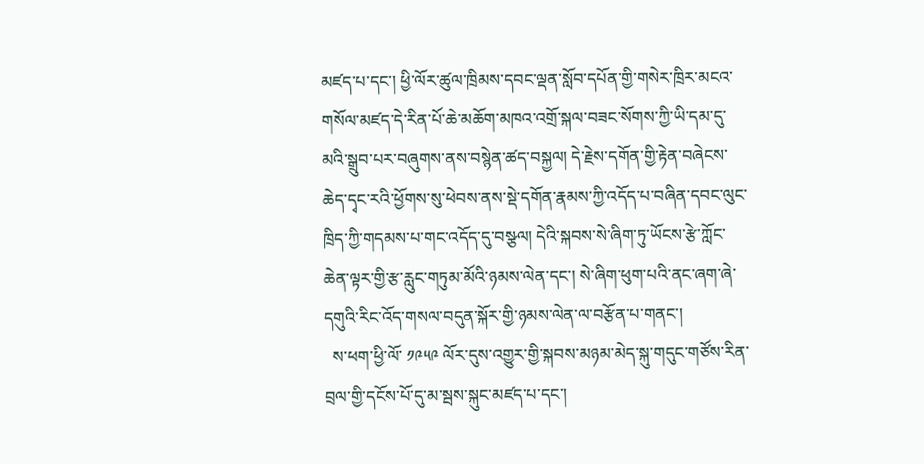མཛད་པ་དང་། ཕྱི་ལོར་ཚུལ་ཁྲིམས་དབང་ལྡན་སློབ་དཔོན་གྱི་གསེར་ཁྲིར་མངའ་གསོལ་མཛད་དེ་རིན་པོ་ཆེ་མཆོག་མཁའ་འགྲོ་སྐལ་བཟང་སོགས་ཀྱི་ཡི་དམ་དུ་མའི་སྒྲུབ་པར་བཞུགས་ནས་བསྙེན་ཚད་བསྐྱལ། དེ་རྗེས་དགོན་གྱི་རྟེན་བཞེངས་ཆེད་དྭང་རའི་ཕྱོགས་སུ་ཕེབས་ནས་སྡེ་དགོན་རྣམས་ཀྱི་འདོད་པ་བཞིན་དབང་ལུང་ཁྲིད་ཀྱི་གདམས་པ་གང་འདོད་དུ་བསྩལ། དེའི་སྐབས་སེ་ཞིག་ཏུ་ཡོངས་རྩེ་ཀློང་ཆེན་ལྟར་གྱི་རྩ་རླུང་གཏུམ་མོའི་ཉམས་ལེན་དང་། སེ་ཞིག་ཕུག་པའི་ནང་ཞག་ཞེ་དགུའི་རིང་འོད་གསལ་བདུན་སྐོར་གྱི་ཉམས་ལེན་ལ་བརྩོན་པ་གནང་།
  ས་ཕག་ཕྱི་ལོ་ ༡༩༥༩ ལོར་དུས་འགྱུར་གྱི་སྐབས་མཉམ་མེད་སྐུ་གདུང་གཙོས་རིན་བྲལ་གྱི་དངོས་པོ་དུ་མ་སྦས་སྐུང་མཛད་པ་དང་།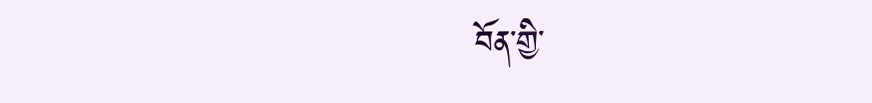བོན་གྱི་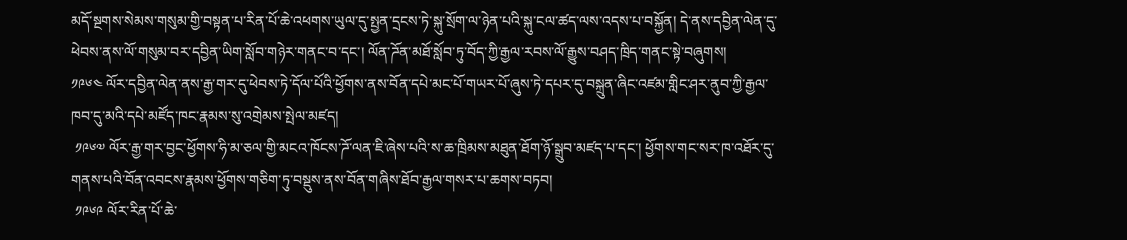མདོ་སྔགས་སེམས་གསུམ་གྱི་བསྟན་པ་རིན་པོ་ཆེ་འཕགས་ཡུལ་དུ་སྤྱན་དྲངས་ཏེ་སྐུ་སྲོག་ལ་ཉེན་པའི་སྐུ་ངལ་ཚད་ལས་འདས་པ་བསྐྱོན། དེ་ནས་དབྱིན་ལེན་དུ་ཕེབས་ནས་ལོ་གསུམ་བར་དབྱིན་ཡིག་སློབ་གཉེར་གནང་བ་དང་། ལོན་ཌོན་མཐོ་སློབ་ཏུ་བོད་ཀྱི་རྒྱལ་རབས་ལོ་རྒྱུས་བཤད་ཁྲིད་གནང་སྟེ་བཞུགས།
༡༩༦༤ ལོར་དབྱིན་ལེན་ནས་རྒྱ་གར་དུ་ཕེབས་ཏེ་དོལ་པོའི་ཕྱོགས་ནས་བོན་དཔེ་མང་པོ་གཡར་པོ་ཞུས་ཏེ་དཔར་དུ་བསྐྲུན་ཞིང་འཛམ་གླིང་ཤར་ནུབ་ཀྱི་རྒྱལ་ཁབ་དུ་མའི་དཔེ་མཛོད་ཁང་རྣམས་སུ་འགྲེམས་སྤེལ་མཛད།
 ༡༩༦༧ ལོར་རྒྱ་གར་བྱང་ཕྱོགས་ཧི་མ་ཅལ་གྱི་མངའ་ཁོངས་ཌོ་ལན་ཇི་ཞེས་པའི་ས་ཆ་ཁྲིམས་མཐུན་ཐོག་ཉོ་སྒྲུབ་མཛད་པ་དང་། ཕྱོགས་གང་སར་ཁ་འཐོར་དུ་གནས་པའི་བོན་འབངས་རྣམས་ཕྱོགས་གཅིག་ཏུ་བསྡུས་ནས་བོན་གཞིས་ཐོབ་རྒྱལ་གསར་པ་ཆགས་བཏབ།
 ༡༩༦༩ ལོར་རིན་པོ་ཆེ་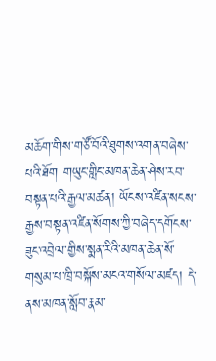མཆོག་གིས་གཙོ་བོའི་ཐུགས་འགན་བཞེས་པའི་ཐོག གཡུང་གླིང་མཁན་ཆེན་ཤེས་རབ་བསྟན་པའི་རྒྱལ་མཚན། ཡོངས་འཛིན་སངས་རྒྱས་བསྟན་འཛིན་སོགས་ཀྱི་བཞེད་དགོངས་ཟུང་འབྲེལ་གྱིས་སྨན་རིའི་མཁན་ཆེན་སོ་གསུམ་པ་ཁྲི་བསྐོས་མངའ་གསོལ་མཛད། དེ་ནས་མཁན་སློབ་རྣམ་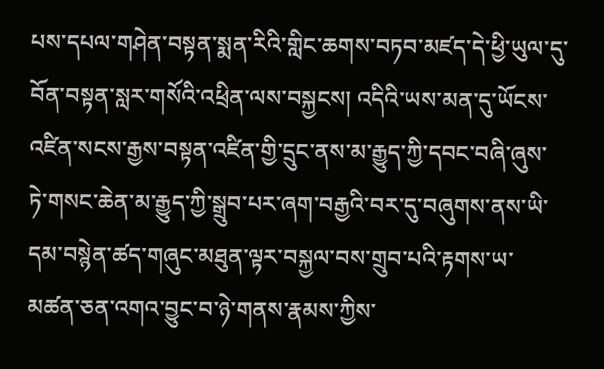པས་དཔལ་གཤེན་བསྟན་སྨན་རིའི་གླིང་ཆགས་བཏབ་མཛད་དེ་ཕྱི་ཡུལ་དུ་བོན་བསྟན་སླར་གསོའི་འཕྲིན་ལས་བསྐྱངས། འདིའི་ཡས་མན་དུ་ཡོངས་འཛིན་སངས་རྒྱས་བསྟན་འཛིན་གྱི་དྲུང་ནས་མ་རྒྱུད་ཀྱི་དབང་བཞི་ཞུས་ཏེ་གསང་ཆེན་མ་རྒྱུད་ཀྱི་སྒྲུབ་པར་ཞག་བརྒྱའི་བར་དུ་བཞུགས་ནས་ཡི་དམ་བསྙེན་ཚད་གཞུང་མཐུན་ལྟར་བསྐྱལ་བས་གྲུབ་པའི་རྟགས་ཡ་མཚན་ཅན་འགའ་བྱུང་བ་ཉེ་གནས་རྣམས་ཀྱིས་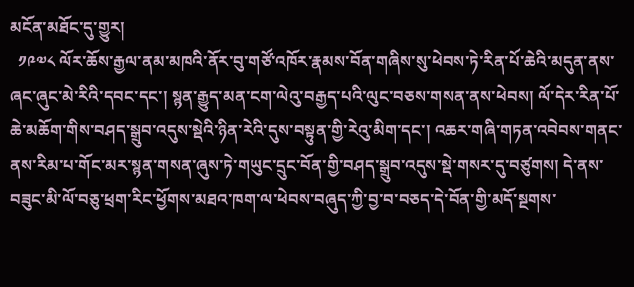མངོན་མཐོང་དུ་གྱུར།
  ༡༩༧༨ ལོར་ཆོས་རྒྱལ་ནམ་མཁའི་ནོར་བུ་གཙོ་འཁོར་རྣམས་བོན་གཞིས་སུ་ཕེབས་ཏེ་རིན་པོ་ཆེའི་མདུན་ནས་ཞང་ཞུང་མེ་རིའི་དབང་དང་། སྙན་རྒྱུད་མན་ངག་ལེའུ་བརྒྱད་པའི་ལུང་བཅས་གསན་ནས་ཕེབས། ལོ་དེར་རིན་པོ་ཆེ་མཆོག་གིས་བཤད་སྒྲུབ་འདུས་སྡེའི་ཉིན་རེའི་དུས་བསྟུན་གྱི་རེའུ་མིག་དང་། འཆར་གཞི་གཏན་འབེབས་གནང་ནས་རིམ་པ་གོང་མར་སྙན་གསན་ཞུས་ཏེ་གཡུང་དྲུང་བོན་གྱི་བཤད་སྒྲུབ་འདུས་སྡེ་གསར་དུ་བཙུགས། དེ་ནས་བཟུང་མི་ལོ་བཅུ་ཕྲག་རིང་ཕྱོགས་མཐའ་ཁག་ལ་ཕེབས་བཞུད་ཀྱི་བྱ་བ་བཅད་དེ་བོན་གྱི་མདོ་སྔགས་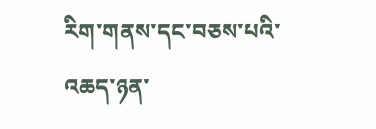རིག་གནས་དང་བཅས་པའི་འཆད་ཉན་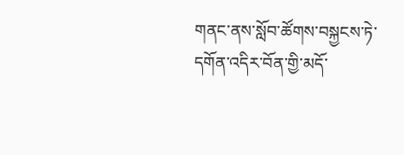གནང་ནས་སློབ་ཚོགས་བསྐྱངས་ཏེ་དགོན་འདིར་བོན་གྱི་མདོ་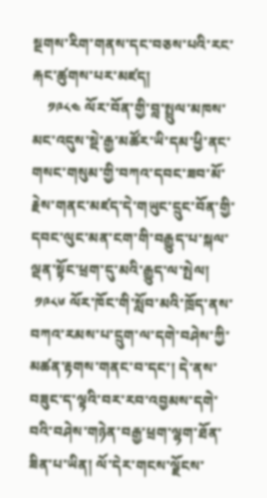སྔགས་རིག་གནས་དང་བཅས་པའི་རང་རྐང་ཚུགས་པར་མཛད།
    ༡༩༨༤ ལོར་བོན་གྱི་བླ་སྤྲུལ་མཁས་མང་འདུས་སྡེ་རྒྱ་མཚོར་ཡི་དམ་ཕྱི་ནང་གསང་གསུམ་གྱི་བཀའ་དབང་ཟབ་མོ་རྗེས་གནང་མཛད་དེ་གཡུང་དྲུང་བོན་གྱི་དབང་ལུང་མན་ངག་གི་བརྒྱུད་པ་སྐལ་ལྡན་སྟོང་ཕྲག་དུ་མའི་རྒྱུད་ལ་སྤེལ།
 ༡༩༨༦ ལོར་ཁོང་གི་སློབ་མའི་ཁྲོད་ནས་བཀའ་རམས་པ་དྲུག་ལ་དགེ་བཤེས་ཀྱི་མཚན་རྟགས་གནང་བ་དང་། དེ་ནས་བཟུང་ད་ལྟའི་བར་རབ་འབྱམས་དགེ་བའི་བཤེས་གཉེན་བརྒྱ་ཕྲག་ལྷག་ཐོན་ཟིན་པ་ཡིན། ལོ་དེར་གངས་ལྗོངས་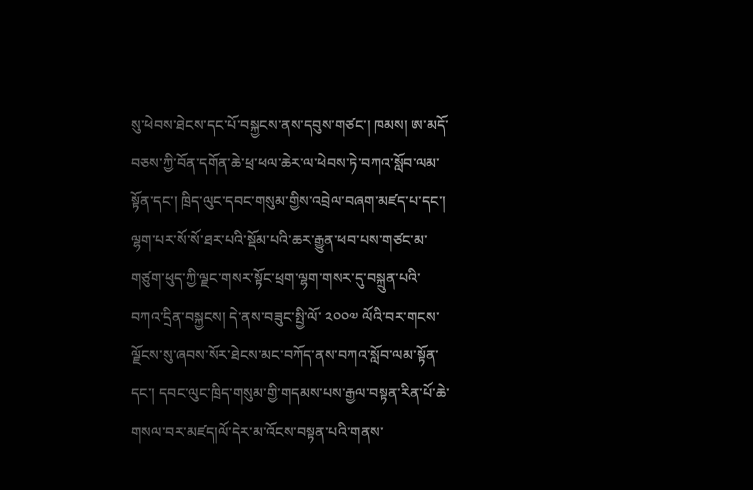སུ་ཕེབས་ཐེངས་དང་པོ་བསྐྱངས་ནས་དབུས་གཙང་། ཁམས། ཨ་མདོ་བཅས་ཀྱི་བོན་དགོན་ཆེ་ཕྲ་ཕལ་ཆེར་ལ་ཕེབས་ཏེ་བཀའ་སློབ་ལམ་སྟོན་དང་། ཁྲིད་ལུང་དབང་གསུམ་གྱིས་འབྲེལ་བཞག་མཛད་པ་དང་། ལྷག་པར་སོ་སོ་ཐར་པའི་སྡོམ་པའི་ཆར་རྒྱུན་ཕབ་པས་གཙང་མ་གཙུག་ཕུད་ཀྱི་ལྗང་གསར་སྟོང་ཕྲག་ལྷག་གསར་དུ་བསྐྲུན་པའི་བཀའ་དྲིན་བསྐྱངས། དེ་ནས་བཟུང་སྤྱི་ལོ་ ༢༠༠༧ ལོའི་བར་གངས་ལྗོངས་སུ་ཞབས་སོར་ཐེངས་མང་བཀོད་ནས་བཀའ་སློབ་ལམ་སྟོན་དང་། དབང་ལུང་ཁྲིད་གསུམ་གྱི་གདམས་པས་རྒྱལ་བསྟན་རིན་པོ་ཆེ་གསལ་བར་མཛད།ལོ་དེར་མ་འོངས་བསྟན་པའི་གནས་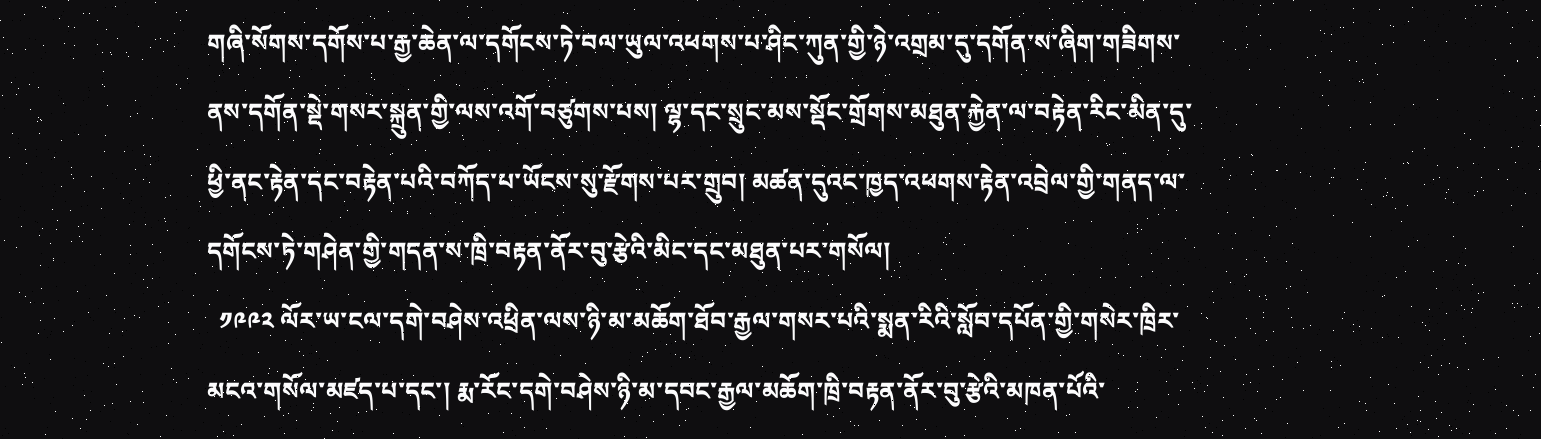གཞི་སོགས་དགོས་པ་རྒྱ་ཆེན་ལ་དགོངས་ཏེ་བལ་ཡུལ་འཕགས་པ་ཤིང་ཀུན་གྱི་ཉེ་འགྲམ་དུ་དགོན་ས་ཞིག་གཟིགས་ནས་དགོན་སྡེ་གསར་སྐྲུན་གྱི་ལས་འགོ་བཙུགས་པས། ལྷ་དང་སྲུང་མས་སྡོང་གྲོགས་མཐུན་རྐྱེན་ལ་བརྟེན་རིང་མིན་དུ་ཕྱི་ནང་རྟེན་དང་བརྟེན་པའི་བཀོད་པ་ཡོངས་སུ་རྫོགས་པར་གྲུབ། མཚན་དུའང་ཁྱད་འཕགས་རྟེན་འབྲེལ་གྱི་གནད་ལ་དགོངས་ཏེ་གཤེན་གྱི་གདན་ས་ཁྲི་བརྟན་ནོར་བུ་རྩེའི་མིང་དང་མཐུན་པར་གསོལ།
  ༡༩༩༢ ལོར་ཡ་ངལ་དགེ་བཤེས་འཕྲིན་ལས་ཉི་མ་མཆོག་ཐོབ་རྒྱལ་གསར་པའི་སྨན་རིའི་སློབ་དཔོན་གྱི་གསེར་ཁྲིར་མངའ་གསོལ་མཛད་པ་དང་། རྨ་རོང་དགེ་བཤེས་ཉི་མ་དབང་རྒྱལ་མཆོག་ཁྲི་བརྟན་ནོར་བུ་རྩེའི་མཁན་པོའི་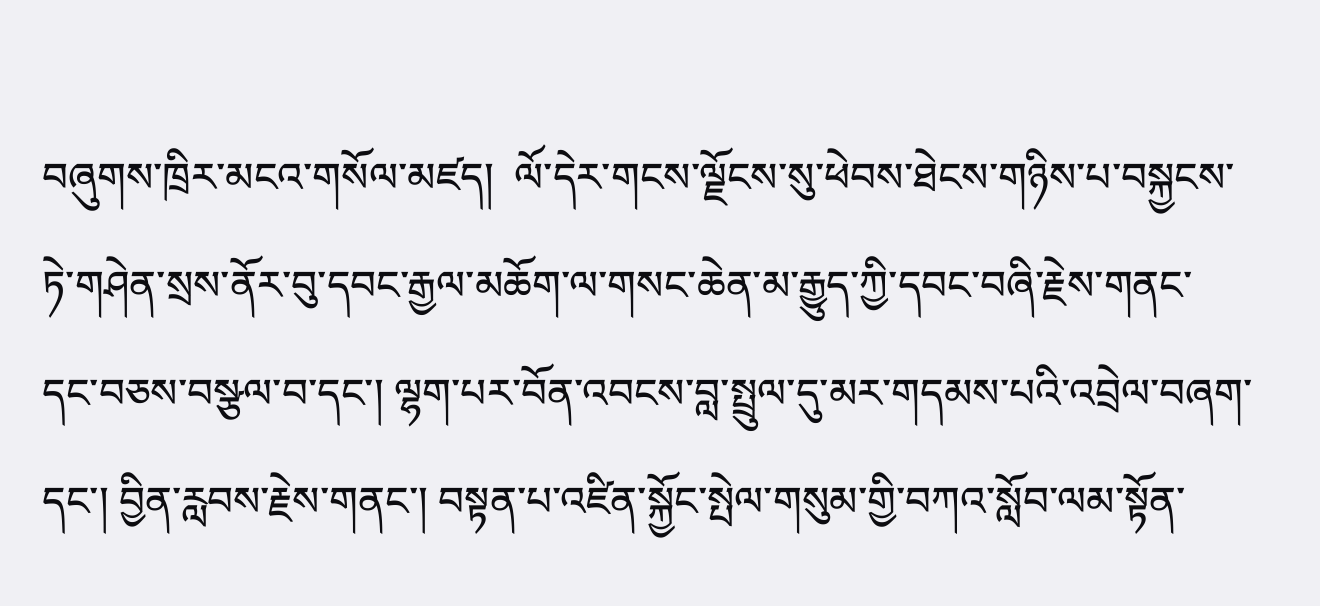བཞུགས་ཁྲིར་མངའ་གསོལ་མཛད།  ལོ་དེར་གངས་ལྗོངས་སུ་ཕེབས་ཐེངས་གཉིས་པ་བསྐྱངས་ཏེ་གཤེན་སྲས་ནོར་བུ་དབང་རྒྱལ་མཆོག་ལ་གསང་ཆེན་མ་རྒྱུད་ཀྱི་དབང་བཞི་རྗེས་གནང་དང་བཅས་བསྩལ་བ་དང་། ལྷག་པར་བོན་འབངས་བླ་སྤྲུལ་དུ་མར་གདམས་པའི་འབྲེལ་བཞག་དང་། བྱིན་རླབས་རྗེས་གནང་། བསྟན་པ་འཛིན་སྐྱོང་སྤེལ་གསུམ་གྱི་བཀའ་སློབ་ལམ་སྟོན་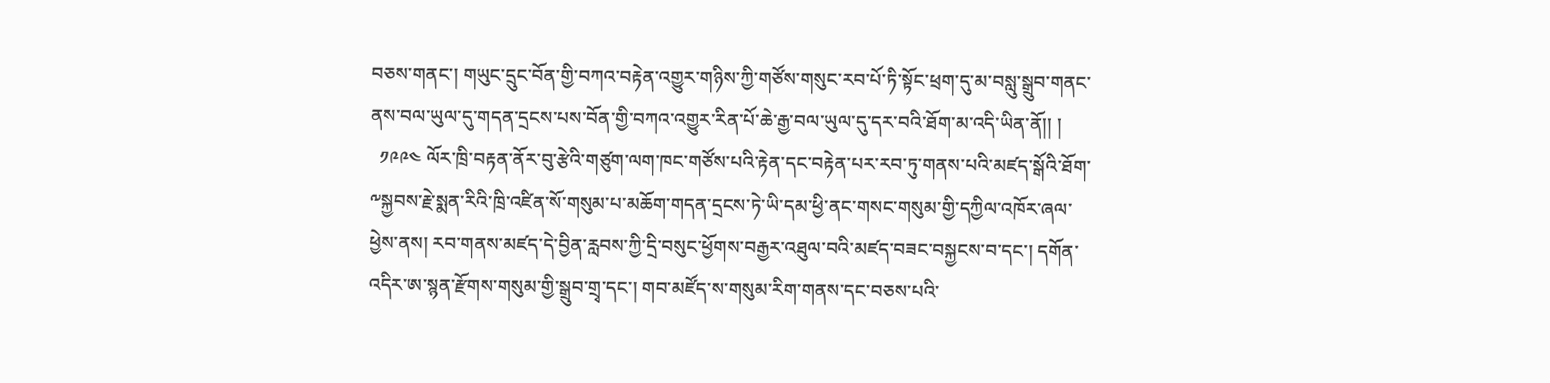བཅས་གནང་། གཡུང་དྲུང་བོན་གྱི་བཀའ་བརྟེན་འགྱུར་གཉིས་ཀྱི་གཙོས་གསུང་རབ་པོ་ཏི་སྟོང་ཕྲག་དུ་མ་བསླུ་སྒྲུབ་གནང་ནས་བལ་ཡུལ་དུ་གདན་དྲངས་པས་བོན་གྱི་བཀའ་འགྱུར་རིན་པོ་ཆེ་རྒྱ་བལ་ཡུལ་དུ་དར་བའི་ཐོག་མ་འདི་ཡིན་ནོ།། །
  ༡༩༩༤ ལོར་ཁྲི་བརྟན་ནོར་བུ་རྩེའི་གཙུག་ལག་ཁང་གཙོས་པའི་རྟེན་དང་བརྟེན་པར་རབ་ཏུ་གནས་པའི་མཛད་སྒོའི་ཐོག་༸སྐྱབས་རྗེ་སྨན་རིའི་ཁྲི་འཛིན་སོ་གསུམ་པ་མཆོག་གདན་དྲངས་ཏེ་ཡི་དམ་ཕྱི་ནང་གསང་གསུམ་གྱི་དཀྱིལ་འཁོར་ཞལ་ཕྱེས་ནས། རབ་གནས་མཛད་དེ་བྱིན་རླབས་ཀྱི་དྲི་བསུང་ཕྱོགས་བརྒྱར་འཐུལ་བའི་མཛད་བཟང་བསྐྱངས་བ་དང་། དགོན་འདིར་ཨ་སྙན་རྫོགས་གསུམ་གྱི་སྒྲུབ་གྲྭ་དང་། གབ་མཛོད་ས་གསུམ་རིག་གནས་དང་བཅས་པའི་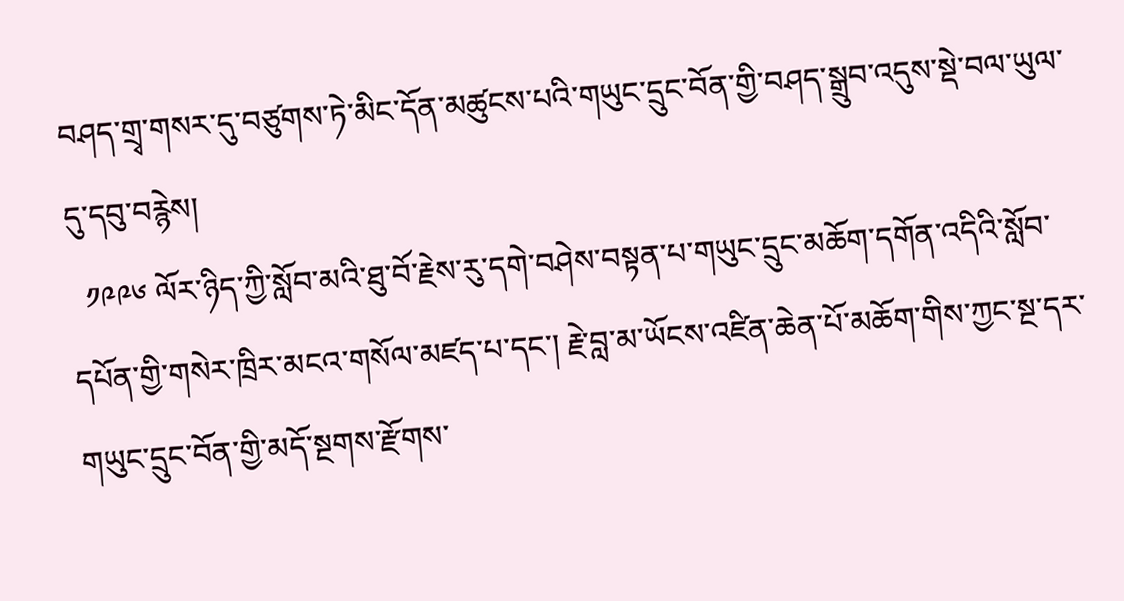བཤད་གྲྭ་གསར་དུ་བཙུགས་ཏེ་མིང་དོན་མཚུངས་པའི་གཡུང་དྲུང་བོན་གྱི་བཤད་སྒྲུབ་འདུས་སྡེ་བལ་ཡུལ་དུ་དབུ་བརྙེས།
  ༡༩༩༦ ལོར་ཉིད་ཀྱི་སློབ་མའི་ཐུ་བོ་རྗེས་རུ་དགེ་བཤེས་བསྟན་པ་གཡུང་དྲུང་མཆོག་དགོན་འདིའི་སློབ་དཔོན་གྱི་གསེར་ཁྲིར་མངའ་གསོལ་མཛད་པ་དང་། རྗེ་བླ་མ་ཡོངས་འཛིན་ཆེན་པོ་མཆོག་གིས་ཀྱང་སྔ་དར་གཡུང་དྲུང་བོན་གྱི་མདོ་སྔགས་རྫོགས་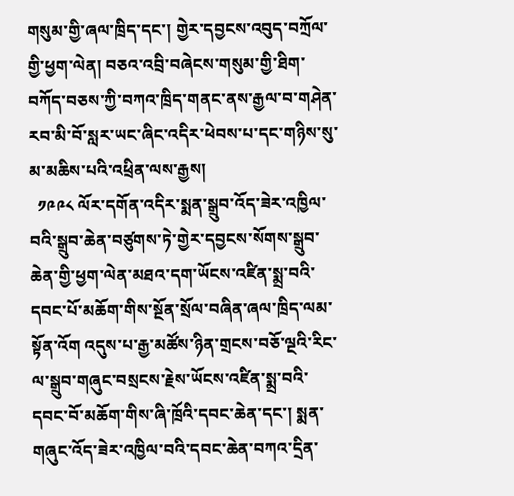གསུམ་གྱི་ཞལ་ཁྲིད་དང་། གྱེར་དབྱངས་འབུད་བཀྲོལ་གྱི་ཕྱག་ལེན། བཅའ་འབྲི་བཞེངས་གསུམ་གྱི་ཐིག་བཀོད་བཅས་ཀྱི་བཀའ་ཁྲིད་གནང་ནས་རྒྱལ་བ་གཤེན་རབ་མི་བོ་སླར་ཡང་ཞིང་འདིར་ཕེབས་པ་དང་གཉིས་སུ་མ་མཆིས་པའི་འཕྲིན་ལས་རྒྱས།
  ༡༩༩༨ ལོར་དགོན་འདིར་སྨན་སྒྲུབ་འོད་ཟེར་འཁྱིལ་བའི་སྒྲུབ་ཆེན་བཙུགས་ཏེ་གྱེར་དབྱངས་སོགས་སྒྲུབ་ཆེན་གྱི་ཕྱག་ལེན་མཐའ་དག་ཡོངས་འཛིན་སྨྲ་བའི་དབང་པོ་མཆོག་གིས་སྔོན་སྲོལ་བཞིན་ཞལ་ཁྲིད་ལམ་སྟོན་འོག འདུས་པ་རྒྱ་མཚོས་ཉིན་གྲངས་བཅོ་ལྔའི་རིང་ལ་སྒྲུབ་གཞུང་བསྲངས་རྗེས་ཡོངས་འཛིན་སྨྲ་བའི་དབང་བོ་མཆོག་གིས་ཞི་ཁྲོའི་དབང་ཆེན་དང་། སྨན་གཞུང་འོད་ཟེར་འཁྱིལ་བའི་དབང་ཆེན་བཀའ་དྲིན་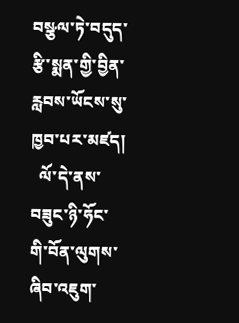བསྩལ་ཏེ་བདུད་རྩི་སྨན་གྱི་བྱིན་རླབས་ཡོངས་སུ་ཁྱབ་པར་མཛད།
  ལོ་དེ་ནས་བཟུང་ཉི་ཧོང་གི་བོན་ལུགས་ཞིབ་འཇུག་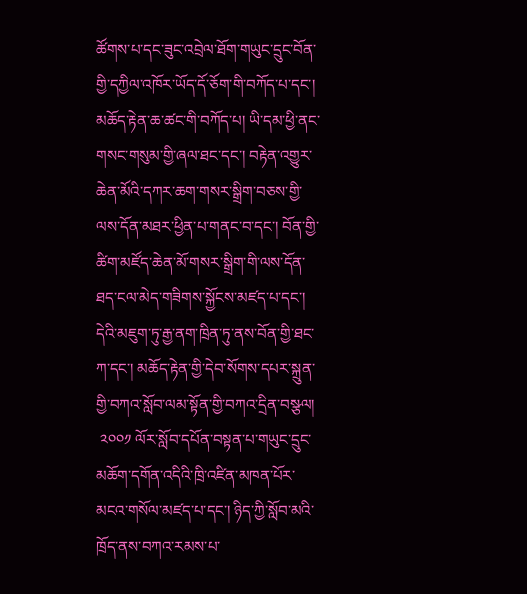ཚོགས་པ་དང་ཟུང་འབྲེལ་ཐོག་གཡུང་དྲུང་བོན་གྱི་དཀྱིལ་འཁོར་ཡོད་དོ་ཅོག་གི་བཀོད་པ་དང་། མཆོད་རྟེན་ཆ་ཚང་གི་བཀོད་པ། ཡི་དམ་ཕྱི་ནང་གསང་གསུམ་གྱི་ཞལ་ཐང་དང་། བརྟེན་འགྱུར་ཆེན་མོའི་དཀར་ཆག་གསར་སྒྲིག་བཅས་གྱི་ལས་དོན་མཐར་ཕྱིན་པ་གནང་བ་དང་། བོན་གྱི་ཚིག་མཛོད་ཆེན་མོ་གསར་སྒྲིག་གི་ལས་དོན་ཐད་ངལ་མེད་གཟིགས་སྐྱོངས་མཛད་པ་དང་། དེའི་མཇུག་ཏུ་རྒྱ་ནག་ཁྲིན་ཏུ་ནས་བོན་གྱི་ཐང་ཀ་དང་། མཆོད་རྟེན་གྱི་དེབ་སོགས་དཔར་སྐྲུན་གྱི་བཀའ་སློབ་ལམ་སྟོན་གྱི་བཀའ་དྲིན་བསྩལ།
 ༢༠༠༡ ལོར་སློབ་དཔོན་བསྟན་པ་གཡུང་དྲུང་མཆོག་དགོན་འདིའི་ཁྲི་འཛིན་མཁན་པོར་མངའ་གསོལ་མཛད་པ་དང་། ཉིད་ཀྱི་སློབ་མའི་ཁྲོད་ནས་བཀའ་རམས་པ་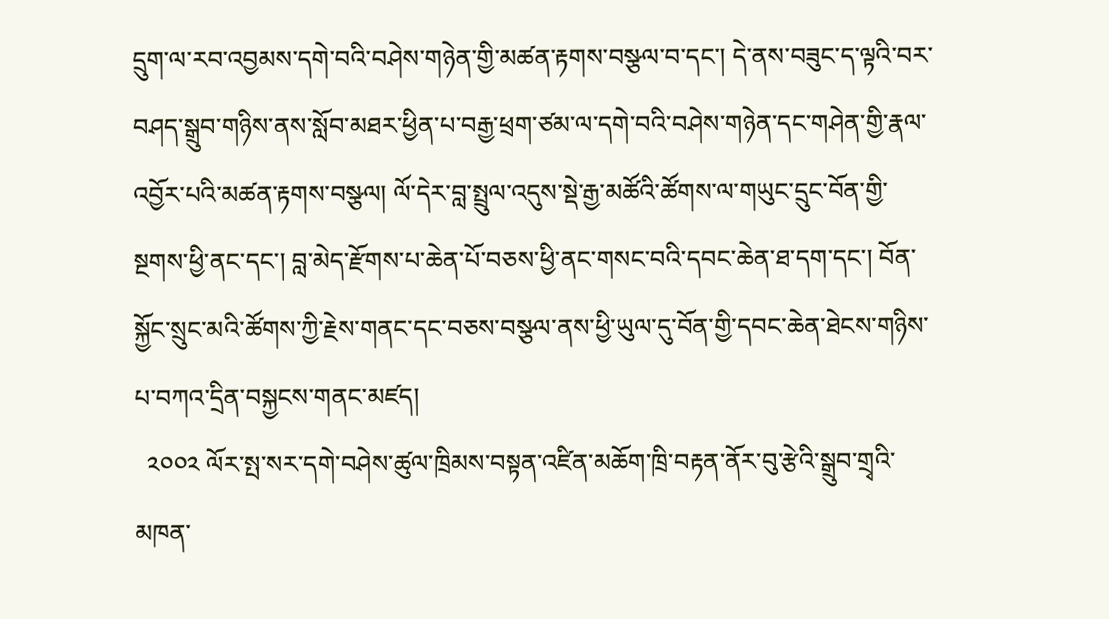དྲུག་ལ་རབ་འབྱམས་དགེ་བའི་བཤེས་གཉེན་གྱི་མཚན་རྟགས་བསྩལ་བ་དང་། དེ་ནས་བཟུང་ད་ལྟའི་བར་བཤད་སྒྲུབ་གཉིས་ནས་སློབ་མཐར་ཕྱིན་པ་བརྒྱ་ཕྲག་ཙམ་ལ་དགེ་བའི་བཤེས་གཉེན་དང་གཤེན་གྱི་རྣལ་འབྱོར་པའི་མཚན་རྟགས་བསྩལ། ལོ་དེར་བླ་སྤྲུལ་འདུས་སྡེ་རྒྱ་མཚོའི་ཚོགས་ལ་གཡུང་དྲུང་བོན་གྱི་སྔགས་ཕྱི་ནང་དང་། བླ་མེད་རྫོགས་པ་ཆེན་པོ་བཅས་ཕྱི་ནང་གསང་བའི་དབང་ཆེན་ཐ་དག་དང་། བོན་སྐྱོང་སྲུང་མའི་ཚོགས་ཀྱི་རྗེས་གནང་དང་བཅས་བསྩལ་ནས་ཕྱི་ཡུལ་དུ་བོན་གྱི་དབང་ཆེན་ཐེངས་གཉིས་པ་བཀའ་དྲིན་བསྐྱངས་གནང་མཛད།
  ༢༠༠༢ ལོར་སྤ་སར་དགེ་བཤེས་ཚུལ་ཁྲིམས་བསྟན་འཛིན་མཆོག་ཁྲི་བརྟན་ནོར་བུ་རྩེའི་སྒྲུབ་གྲྭའི་མཁན་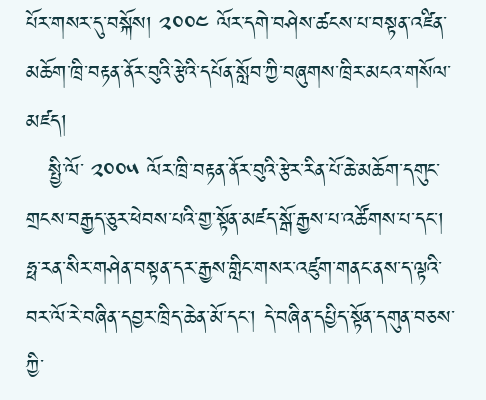པོར་གསར་དུ་བསྐོས། ༢༠༠༤ ལོར་དགེ་བཤེས་ཚངས་པ་བསྟན་འཛིན་མཆོག་ཁྲི་བརྟན་ནོར་བུའི་རྩེའི་དཔོན་སློབ་ཀྱི་བཞུགས་ཁྲིར་མངའ་གསོལ་མཛད།
   སྤྱི་ལོ་ ༢༠༠༥ ལོར་ཁྲི་བརྟན་ནོར་བུའི་རྩེར་རིན་པོ་ཆེ་མཆོག་དགུང་གྲངས་བརྒྱད་ཅུར་ཕེབས་པའི་གྱ་སྟོན་མཛད་སྒོ་རྒྱས་པ་འཚོགས་པ་དང་།  ཧྥ་རན་སིར་གཤེན་བསྟན་དར་རྒྱས་གླིང་གསར་འཛུག་གནང་ནས་ད་ལྟའི་བར་ལོ་རེ་བཞིན་དབྱར་ཁྲིད་ཆེན་མོ་དང་། དེ་བཞིན་དཔྱིད་སྟོན་དགུན་བཅས་ཀྱི་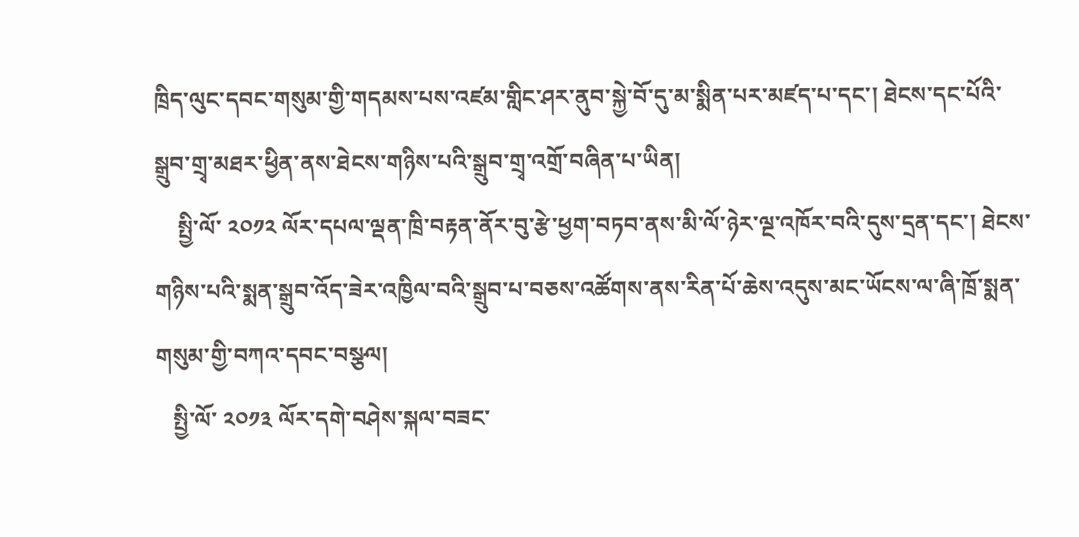ཁྲིད་ལུང་དབང་གསུམ་གྱི་གདམས་པས་འཛམ་གླིང་ཤར་ནུབ་སྐྱེ་བོ་དུ་མ་སྨིན་པར་མཛད་པ་དང་། ཐེངས་དང་པོའི་སྒྲུབ་གྲྭ་མཐར་ཕྱིན་ནས་ཐེངས་གཉིས་པའི་སྒྲུབ་གྲྭ་འགྲོ་བཞིན་པ་ཡིན།
    སྤྱི་ལོ་ ༢༠༡༢ ལོར་དཔལ་ལྡན་ཁྲི་བརྟན་ནོར་བུ་རྩེ་ཕྱག་བཏབ་ནས་མི་ལོ་ཉེར་ལྔ་འཁོར་བའི་དུས་དྲན་དང་། ཐེངས་གཉིས་པའི་སྨན་སྒྲུབ་འོད་ཟེར་འཁྱིལ་བའི་སྒྲུབ་པ་བཅས་འཚོགས་ནས་རིན་པོ་ཆེས་འདུས་མང་ཡོངས་ལ་ཞི་ཁྲོ་སྨན་གསུམ་གྱི་བཀའ་དབང་བསྩལ།
   སྤྱི་ལོ་ ༢༠༡༣ ལོར་དགེ་བཤེས་སྐལ་བཟང་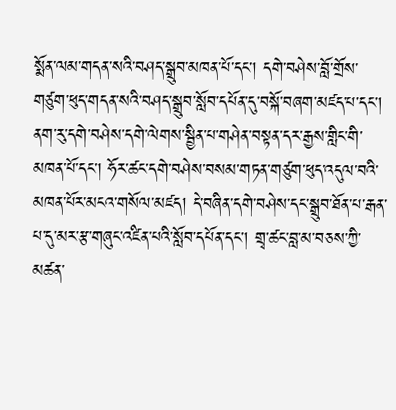སྨོན་ལམ་གདན་སའི་བཤད་སྒྲུབ་མཁན་པོ་དང་། དགེ་བཤེས་བློ་གྲོས་གཙུག་ཕུད་གདན་སའི་བཤད་སྒྲུབ་སློབ་དཔོན་དུ་བསྐོ་བཞག་མཛད་པ་དང་། ནག་རུ་དགེ་བཤེས་དགེ་ལེགས་སྦྱིན་པ་གཤེན་བསྟན་དར་རྒྱས་གླིང་གི་མཁན་པོ་དང་། ཧོར་ཚང་དགེ་བཤེས་བསམ་གཏན་གཙུག་ཕུད་འདུལ་བའི་མཁན་པོར་མངའ་གསོལ་མཛད། དེ་བཞིན་དགེ་བཤེས་དང་སྒྲུབ་ཐོན་པ་རྒན་པ་དུ་མར་རྩ་གཞུང་འཛིན་པའི་སློབ་དཔོན་དང་། གྲྭ་ཚང་བླ་མ་བཅས་ཀྱི་མཚན་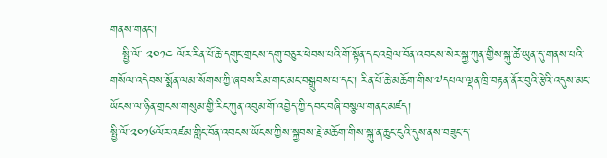གནས་གནང་།
   སྤྱི་ལོ་ ༢༠༡༤ ལོར་རིན་པོ་ཆེ་དགུང་གྲངས་དགུ་བཅུར་ཕེབས་པའི་གོ་སྟོན་དང་འབྲེལ་བོན་འབངས་སེར་སྐྱ་ཀུན་གྱིས་སྐུ་ཚེ་ཡུན་དུ་གནས་པའི་གསོལ་འདེབས་སྨོན་ལམ་སོགས་ཀྱི་ཞབས་རིམ་གང་མང་བསྒྲུབས་པ་དང་། རིན་པོ་ཆེ་མཆོག་གིས་༧དཔལ་ལྡན་ཁྲི་བརྟན་ནོར་བུའི་རྩེའི་འདུས་མང་ཡོངས་ལ་ཉིན་གྲངས་གསུམ་གྱི་རིང་ཀུན་འབུམ་གོ་འབྱེད་ཀྱི་དབང་བཞི་བསྩལ་གནང་མཛད།
སྤྱི་ལོ་༢༠༡༦ལོར་འཛམ་གླིང་བོན་འབངས་ཡོངས་ཀྱིས་སྐྱབས་རྗེ་མཆོག་གིས་སྐུ་ན་ཆུང་ངུའི་དུས་ནས་བཟུང་ད་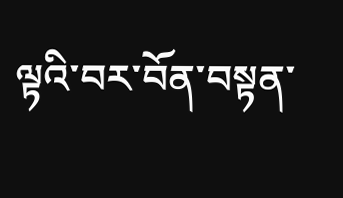ལྟའི་བར་བོན་བསྟན་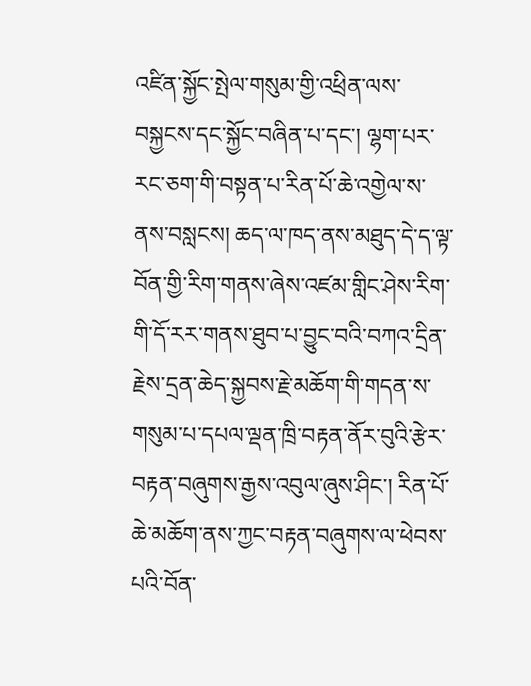འཛིན་སྐྱོང་སྤེལ་གསུམ་གྱི་འཕྲིན་ལས་བསྐྱངས་དང་སྐྱོང་བཞིན་པ་དང་། ལྷག་པར་རང་ཅག་གི་བསྟན་པ་རིན་པོ་ཆེ་འགྱེལ་ས་ནས་བསླངས། ཆད་ལ་ཁད་ནས་མཐུད་དེ་ད་ལྟ་བོན་གྱི་རིག་གནས་ཞེས་འཛམ་གླིང་ཤེས་རིག་གི་དོ་རར་གནས་ཐུབ་པ་བྱུང་བའི་བཀའ་དྲིན་རྗེས་དྲན་ཆེད་སྐྱབས་རྗེ་མཆོག་གི་གདན་ས་གསུམ་པ་དཔལ་ལྡན་ཁྲི་བརྟན་ནོར་བུའི་རྩེར་བརྟན་བཞུགས་རྒྱས་འབུལ་ཞུས་ཤིང་། རིན་པོ་ཆེ་མཆོག་ནས་ཀྱང་བརྟན་བཞུགས་ལ་ཕེབས་པའི་བོན་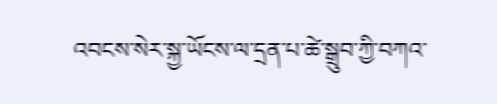འབངས་སེར་སྐྱ་ཡོངས་ལ་དྲན་པ་ཚེ་སྒྲུབ་ཀྱི་བཀའ་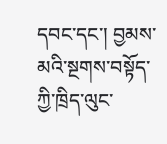དབང་དང་། བྱམས་མའི་སྔགས་བསྟོད་ཀྱི་ཁྲིད་ལུང་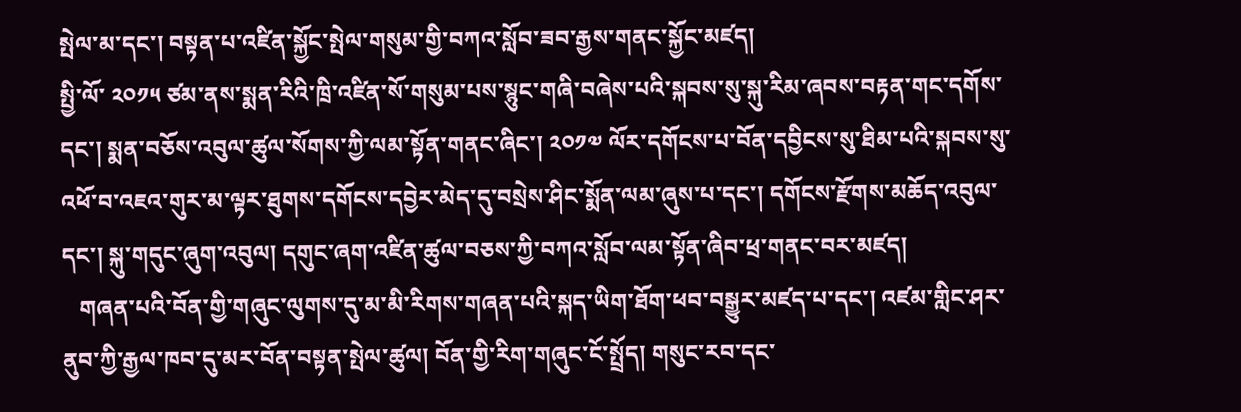སྤེལ་མ་དང་། བསྟན་པ་འཛིན་སྐྱོང་སྤེལ་གསུམ་གྱི་བཀའ་སློབ་ཟབ་རྒྱས་གནང་སྐྱོང་མཛད།
སྤྱི་ལོ་ ༢༠༡༥ ཙམ་ནས་སྨན་རིའི་ཁྲི་འཛིན་སོ་གསུམ་པས་སྙུང་གཞི་བཞེས་པའི་སྐབས་སུ་སྐུ་རིམ་ཞབས་བརྟན་གང་དགོས་དང་། སྨན་བཅོས་འབུལ་ཚུལ་སོགས་ཀྱི་ལམ་སྟོན་གནང་ཞིང་། ༢༠༡༧ ལོར་དགོངས་པ་བོན་དབྱིངས་སུ་ཐིམ་པའི་སྐབས་སུ་འཕོ་བ་འཇའ་གུར་མ་ལྟར་ཐུགས་དགོངས་དབྱེར་མེད་དུ་བསྲེས་ཤིང་སྨོན་ལམ་ཞུས་པ་དང་། དགོངས་རྫོགས་མཆོད་འབུལ་དང་། སྐུ་གདུང་ཞུག་འབུལ། དགུང་ཞག་འཛིན་ཚུལ་བཅས་ཀྱི་བཀའ་སློབ་ལམ་སྟོན་ཞིབ་ཕྲ་གནང་བར་མཛད།
   གཞན་པའི་བོན་གྱི་གཞུང་ལུགས་དུ་མ་མི་རིགས་གཞན་པའི་སྐད་ཡིག་ཐོག་ཕབ་བསྒྱུར་མཛད་པ་དང་། འཛམ་གླིང་ཤར་ནུབ་ཀྱི་རྒྱལ་ཁབ་དུ་མར་བོན་བསྟན་སྤེལ་ཚུལ། བོན་གྱི་རིག་གཞུང་ངོ་སྤྲོད། གསུང་རབ་དང་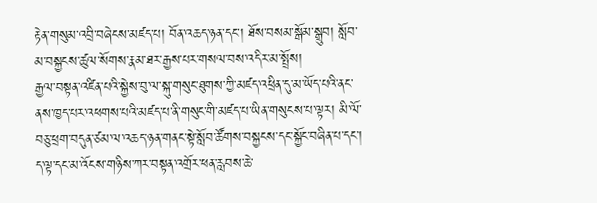རྟེན་གསུམ་འབྲི་བཞེངས་མཛད་པ། བོན་འཆད་ཉན་དང་། ཐོས་བསམ་སྒོམ་སྒྲུབ། སློབ་མ་བསྐྱངས་ཚུལ་སོགས་རྣམ་ཐར་རྒྱས་པར་གསལ་བས་འདིར་མ་སྤྲོས།
རྒྱལ་བསྟན་འཛིན་པའི་སྐྱེས་བུ་ལ་སྐུ་གསུང་ཐུགས་ཀྱི་མཛད་འཕྲིན་དུ་མ་ཡོད་པའི་ནང་ནས་ཁྱད་པར་འཕགས་པའི་མཛད་པ་ནི་གསུང་གི་མཛད་པ་ཡིན་གསུངས་པ་ལྟར། མི་ལོ་བཅུ་ཕྲག་བདུན་ཙམ་ལ་འཆད་ཉན་གནང་སྟེ་སློབ་ཚོགས་བསྐྱངས་དང་སྐྱོང་བཞིན་པ་དང་། ད་ལྟ་དང་མ་འོངས་གཉིས་ཀར་བསྟན་འགྲོར་ཕན་རླབས་ཆེ་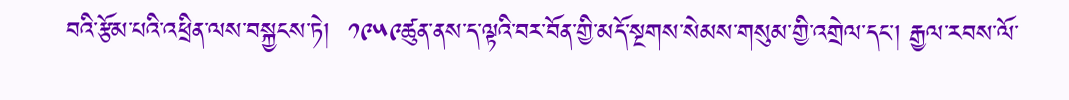བའི་རྩོམ་པའི་འཕྲིན་ལས་བསྐྱངས་ཏེ།  ༡༩༥༩ཚུན་ནས་ད་ལྟའི་བར་བོན་གྱི་མདོ་སྔགས་སེམས་གསུམ་གྱི་འགྲེལ་དང་། རྒྱལ་རབས་ལོ་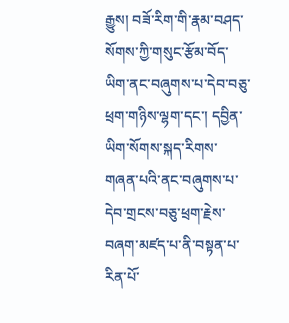རྒྱུས། བཟོ་རིག་གི་རྣམ་བཤད་སོགས་ཀྱི་གསུང་རྩོམ་བོད་ཡིག་ནང་བཞུགས་པ་དེབ་བཅུ་ཕྲག་གཉིས་ལྷག་དང་། དབྱིན་ཡིག་སོགས་སྐད་རིགས་གཞན་པའི་ནང་བཞུགས་པ་དེབ་གྲངས་བཅུ་ཕྲག་རྗེས་བཞག་མཛད་པ་ནི་བསྟན་པ་རིན་པོ་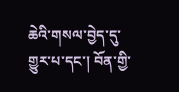ཆེའི་གསལ་བྱེད་དུ་གྱུར་པ་དང་། བོན་གྱི་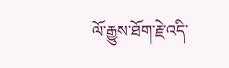ལོ་རྒྱུས་ཐོག་རྗེ་འདི་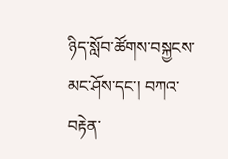ཉིད་སློབ་ཚོགས་བསྐྱངས་མང་ཤོས་དང་། བཀའ་བརྟེན་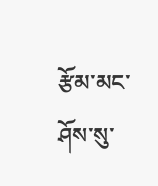རྩོམ་མང་ཤོས་སུ་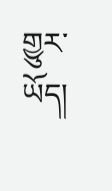གྱུར་ཡོད།